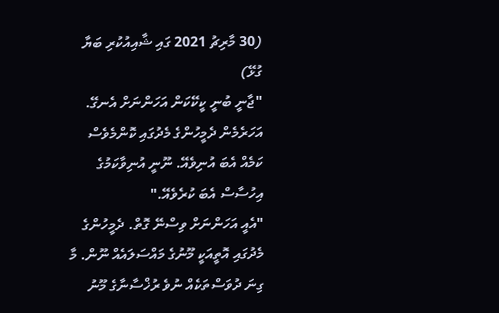(30 މާރިޗު 2021 ގައި ޝާއިއުކުރި ބަޔާ ގުޅޭ)
"ޖާނީ ބުނީ ކީކޭކަން އަހަންނަށް އެނގޭ. އަހަރެމެން ދެމީހުންގެ މެދުގައި ކޮންމެވެސް ކަމެއް އެބަ އުނިވެއޭ. ނޫނީ އުނިވާކަމުގެ އިހުސާސް އެބަ ކުރެވެއޭ."
"އެއީ އަހަންނަށް ވިސްނޭ ގޮތް. ދެމީހުންގެ މެދުގައި އޮތީއަކީ މޫނުގެ މައްސަލައެއް ނޫން. މާ ގިނަ ދުވަސްތަކެއް ނުވެ ރުޚްސާނާގެ މޫނު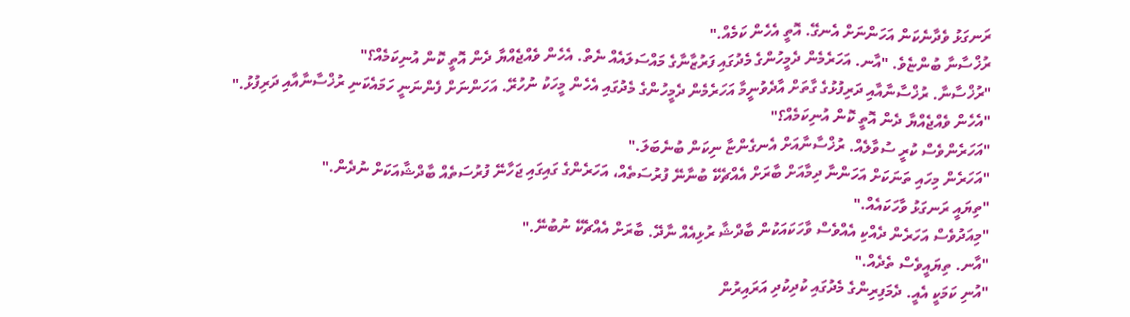ރަނގަޅު ވެދާނެކަން އަހަންނަށް އެނގޭ. އޮތީ އެހެން ކަމެއް."
ރުޚްސާނާ ބުންޏެވެ. "އާނ. އަހަރެމެން ދެމީހުންގެ މެދުގައި ފަރުޒާނާގެ މައްސަލައެއް ނެތް. އެހެން ވެއްޖެއްޔާ ދެން އޮތީ ކޮން އުނިކަމެއް؟"
"ރުޚްސާނާ. ރުޚްސާނާއާއި ދަރިފުޅުގެ ގާތަށް އާދެވުނީމާ އަހަރެމެން ދެމީހުންގެ މެދުގައި އެހެން މީހަކު ނުހުރޭ. އަހަންނަށް ފެންނަނީ ހަމައެކަނި ރުޚްސާނާއާއި ދަރިފުޅު."
"އެހެން ވެއްޖެއްޔާ ދެން އޮތީ ކޮން އުނިކަމެއް؟"
"އަހަރެންވެސް ކުރީ ސުވާލެއް. ރުޚްސާނާއަށް އެނގެންޏާ ނިކަން ބުނެބަލަ."
"އަހަރެން މިހައި ތަނަކަށް އަހަންނާ ދިމާއަށް ބާރަށް އެއްޗެކޭ ބުނާނޭ ފުރުސަތެއް، އަހަރެންގެ ގައިގައި ޖަހާނޭ ފުރުސަތެއް ބާދްޝާއަކަށް ނުދެން."
"ތިޔައީ ރަނގަޅު ވާހަކައެއް."
"މިއަދުވެސް އަހަރެން ދެއްކި އެއްވެސް ވާހަކައަކުން ބާދްޝާ ރުޅިއެއް ނާދޭ. ބާރަށް އެއްޗެކޭ ނުބުނޭ."
"އާނ. ތިޔައީވެސް ތެދެއް."
"އުނި ކަމަކީ އެއީ. ދެމަފިރިންގެ މެދުގައި ކުދިކުދި އަރައިރުން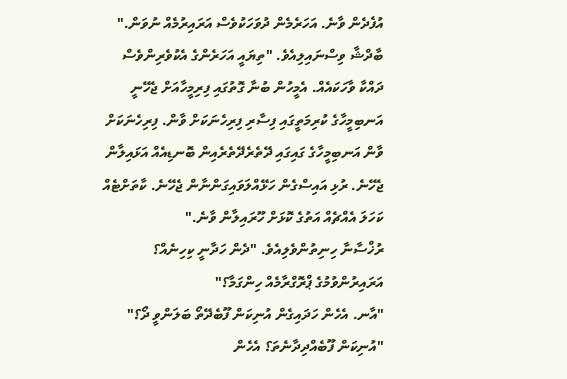އުފެދެން ވާނެ. އަހަރެމެން ދުވަހަކުވެސް އަރައިރުމެއް ނުވަން."
ބާދްޝާ ވިސްނައިލިއެވެ. "ތިޔައީ އަހަރެންގެ އެކުވެރިންވެސް ދައްކާ ވާހަކައެއް. އެމީހުން ބުނާ ގޮތުގައި ފިރިމީހާއަށް ޖެހޭނީ އަނބިމީހާގެ ކުރިމަތީގައި ފިސާރި ފިރިހެނަކަށް ވާން. ފިރިހެނަކަށް ވާން އަނބިމީހާގެ ގައިގައި ދޭތެރެދޭތެރެއިން ބޮނޑިއެއް އަޅައިލާން ޖެހޭނެ. ރުޅި އައިސްގެން ހަޅޭއްލަވައިގަންނާން ޖެހޭނެ. ކާތަށްޓެއް ކަހަލަ އެއްޗެއް އަތުގެ ކޮޅަށް ހޫރައިލާން ވާނެ."
ރުޚްސާނާ ހިނިތުންވެލިއެވެ. "ދެން ހަދާނީ ކިހިނެއް؟ އަރައިރުންވުމުގެ ޕްރޮގްރާމެއް ހިންގަމާ؟"
"އާނ. އެހެން ހަދައިގެން އުނިކަން ފޫބެދޭތޯ ބަލަންވީ ދޯ؟"
"އުނިކަން ފޫބެއްދިދާނެތަ؟ އެހެން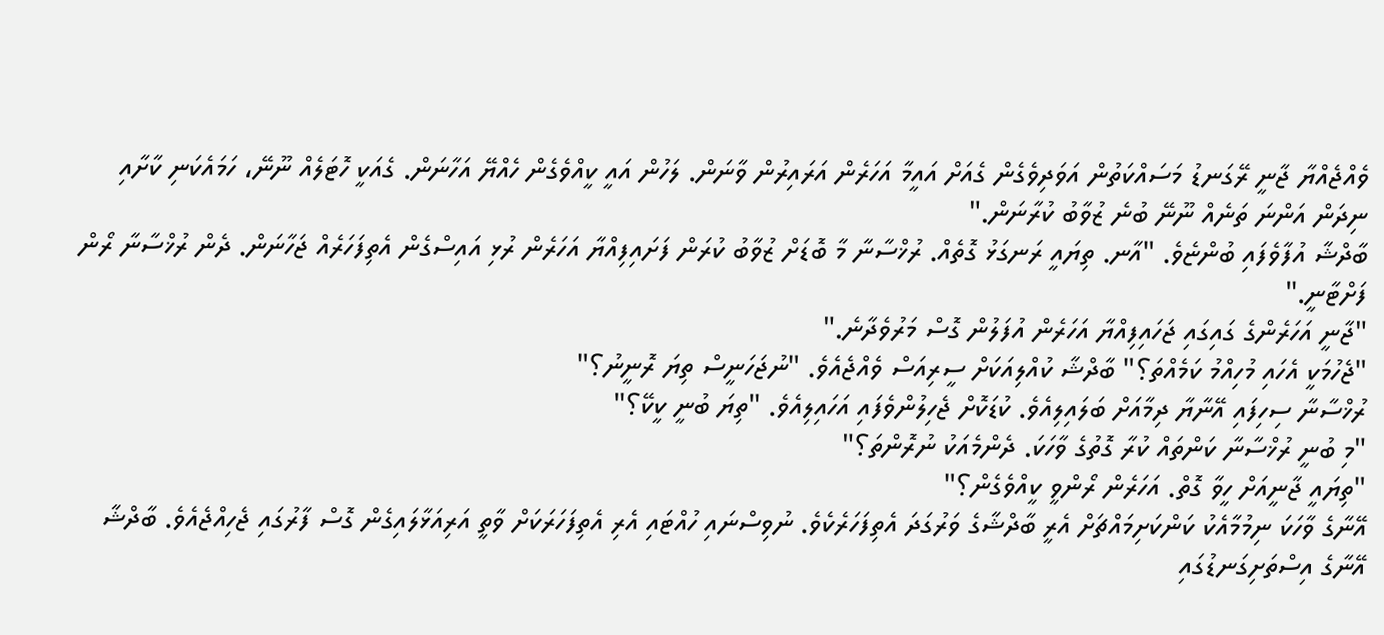ވެއްޖެއްޔާ ޖާނީ ރޭގަނޑު މަސައްކަތުން އަވަދިވެގެން ގެއަށް އައީމާ އަހަރެން އަރައިރުން ވާނަން. ލަހުން އައީ ކީއްވެގެން ހެއްޔޭ އަހާނަން. ގެއަކީ ހޮޓަލެއް ނޫނޭ، ހަމައެކަނި ކާށާއި ނިދަން އަންނަ ތަނެއް ނޫނޭ ބުނެ ޒުވާބު ކުރާނަން."
ބާދްޝާ އުފާވެފައި ބުންޏެވެ. "އާނ. ތިޔައީ ރަނގަޅު ގޮތެއް. ރުޚްސާނާ މާ ބޮޑަށް ޒުވާބު ކުރަން ފަށައިފިއްޔާ އަހަރެން ރުޅި އައިސްގެން އެތިފަހަރެއް ޖަހާނަން. ދެން ރުޚްސާނާ ރޯން ފަށްޓާނީ."
"ޖާނީ އަހަރެންގެ ގައިގައި ޖަހައިފިއްޔާ އަހަރެން އުފަލުން ގޮސް މަރުވެދާނެ."
"ޖެހުމަކީ އެހައި މުހިއްމު ކަމެއްތަ؟" ބާދްޝާ ކުއްލިއަކަށް ސީރިއަސް ވެއްޖެއެވެ. "ނުޖަހަނީސް ތިޔަ ރޮނީނު؟"
ރުޚްސާނާ ސިހިފައި އޭނާޔާ ދިމާއަށް ބަލައިލިއެވެ. ކުޑަކޮށް ޖެހިލުންވެފައި އަހައިލިއެވެ. "ތިޔަ ބުނީ ކީކޭ؟"
"މި ބުނީ ރުޚްސާނާ ކަންތައް ކުރާ ގޮތުގެ ވާހަކަ. ދެންމެއަކު ނުރޮންތަ؟"
"ތިޔައީ ޖާނީއަށް ހީވާ ގޮތް. އަހަރެން ރޯންވީ ކީއްވެގެން؟"
އޭނާގެ ވާހަކަ ނިމުމާއެކު ކަންކަށިމައްޗަށް އެރީ ބާދްޝާގެ ވަރުގަދަ އެތިފަހަރެކެވެ. ނުވިސްނައި ހުއްޓައި އެރި އެތިފަހަރަކަށް ވާތީ އަރިއަޅާލައިގެން ގޮސް ފާރުގައި ޖެހިއްޖެއެވެ. ބާދްޝާ އޭނާގެ އިސްތަށިގަނޑުގައި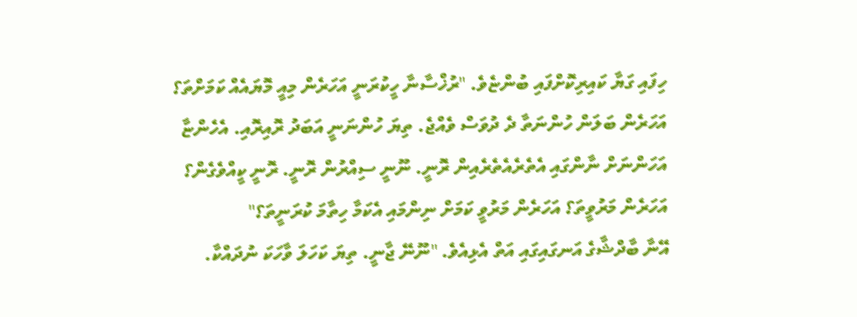ހިފައި ގަޔާ ކައިރިކޮށްފައި ބުންޏެވެ. "ރުޚްސާނާ ހީކުރަނީ އަހަރެން މިއީ މޮޔައެއް ކަމަށްތަ؟ އަހަރެން ބަލަން ހުންނަތާ ދެ ދުވަސް ވެއްޖެ. ތިޔަ ހުންނަނީ އަބަދު ރޮއިރޮއި. އެހެންޏާ އަހަންނަށް ނާންގައި އެތެރެއެތެރެއިން ރޮނީ. ނޫނީ ސިއްރުން ރޮނީ. ރޮނީ ކީއްވެގެން؟ އަހަރެން މަރުވީތަ؟ އަހަރެން މަރުވީ ކަމަށް ނިންމައި އެކަމާ ހިތާމަ ކުރަނީތަ؟"
އޭނާ ބާދްޝާގެ އަނގައިގައި އަތް އެޅިއެވެ. "ނޫނޭ ޖާނީ. ތިޔަ ކަހަލަ ވާހަކަ ނުދައްކާ.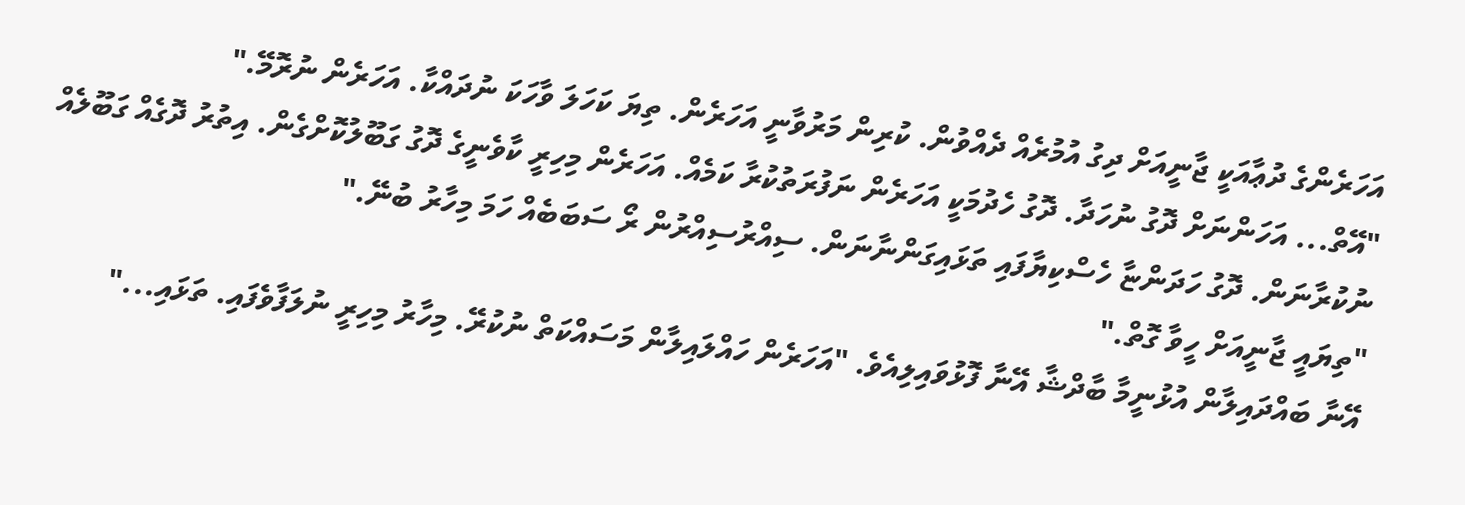އަހަރެންގެ ދުޢާއަކީ ޖާނީއަށް ދިގު އުމުރެއް ދެއްވުން. ކުރިން މަރުވާނީ އަހަރެން. ތިޔަ ކަހަލަ ވާހަކަ ނުދައްކާ. އަހަރެން ނުރޮމޭ."
"އޭތް... އަހަންނަށް ދޮގު ނުހަދާ. ދޮގު ހެދުމަކީ އަހަރެން ނަފުރަތުކުރާ ކަމެއް. އަހަރެން މިހިރީ ކާވެނީގެ ދޮގު ގަބޫލުކޮށްގެން. އިތުރު ދޮގެއް ގަބޫލެއް ނުކުރާނަން. ދޮގު ހަދަންޏާ ހެސްކިޔާފައި ތަޅައިގަންނާނަން. ސިއްރުސިއްރުން ރޯ ސަބަބެއް ހަމަ މިހާރު ބުނޭ."
"ތިޔައީ ޖާނީއަށް ހީވާ ގޮތް."
އޭނާ ބައްދައިލާން އުޅުނީމާ ބާދްޝާ އޭނާ ފޮޅުވައިލިއެވެ. "އަހަރެން ހައްލައިލާން މަސައްކަތް ނުކުރޭ. މިހާރު މިހިރީ ނުލަފާވެފައި. ތަޅައި..."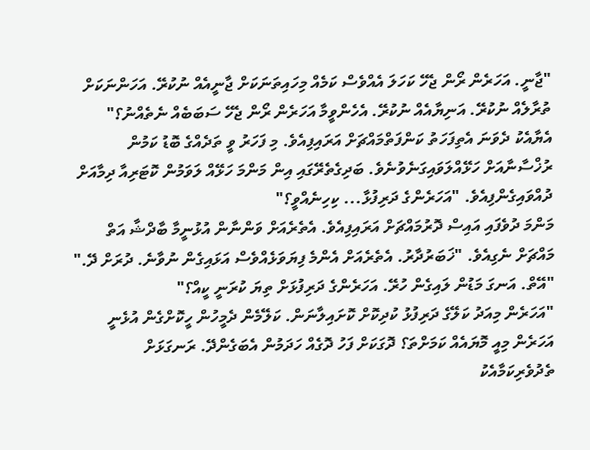"ޖާނީ. އަހަރެން ރޯން ޖެހޭ ކަހަލަ އެއްވެސް ކަމެއް މިހައިތަނަކަށް ޖާނީއެއް ނުކުރޭ. އަހަންނަކަށް ތުރާލެއް ނުކުރޭ. އަނިޔާއެއް ނުކުރޭ. އެހެންވީމާ އަހަރެން ރޯން ޖެހޭ ސަބަބެއް ނެތެއްނު؟"
އެޔާއެކު ދެވަނަ އެތިފަހަތު ކަންފަތްމައްޗަށް އަރައިފިއެވެ. މި ފަހަރު ވީ ތަދެއްގެ ބޮޑު ކަމުން ރުޚްސާނާއަށް ހަޅޭއްލަވައިގަނެވުނެވެ. ބަދިގެތެރޭގައި އިން މަންމަ ހަޅޭއް ލަވަމުން ކޮޓަރިއާ ދިމާއަށް ދުއްވައިގެންފިއެވެ. "އަހަރެންގެ ދަރިފުޅާ... ކިހިނެއްވީ؟"
މަންމަ ދުވެފައި އައިސް ދޮރުމައްޗަށް އަރައިފިއެވެ. އެތެރެއަށް ވަންނާން އުޅުނީމާ ބާދްޝާ އަތް މައްޗަށް ނެގިއެވެ. "ޚަބަރުދާރު. އެތެރެއަށް އެންމެ ފިޔަވަޅެއްވެސް އަޅައިގެން ނުވާނެ. ދުރަށް ދޭ."
"އޭތް. އަނގަ މަޑުން ލައިގެން ހުރޭ. އަހަރެންގެ ދަރިފުޅަށް ތިޔަ ކުރަނީ ކީއް؟"
"އަހަރެން މިއަދު ކަލޭގެ ދަރިފުޅު ކުދިކޮށް ކޮށައިލާނަން. ކަލޭމެން ދެމީހުން ހީކޮށްގެން އުޅެނީ އަހަރެން މިއީ މޮޔައެއް ކަމަށްތަ؟ ދޮގަކަށް ފަހު ދޮގެއް ހަދަމުން އެބަގެންދޭ. ރަނގަޅަށް ތެދުވެރިކަމާއެކު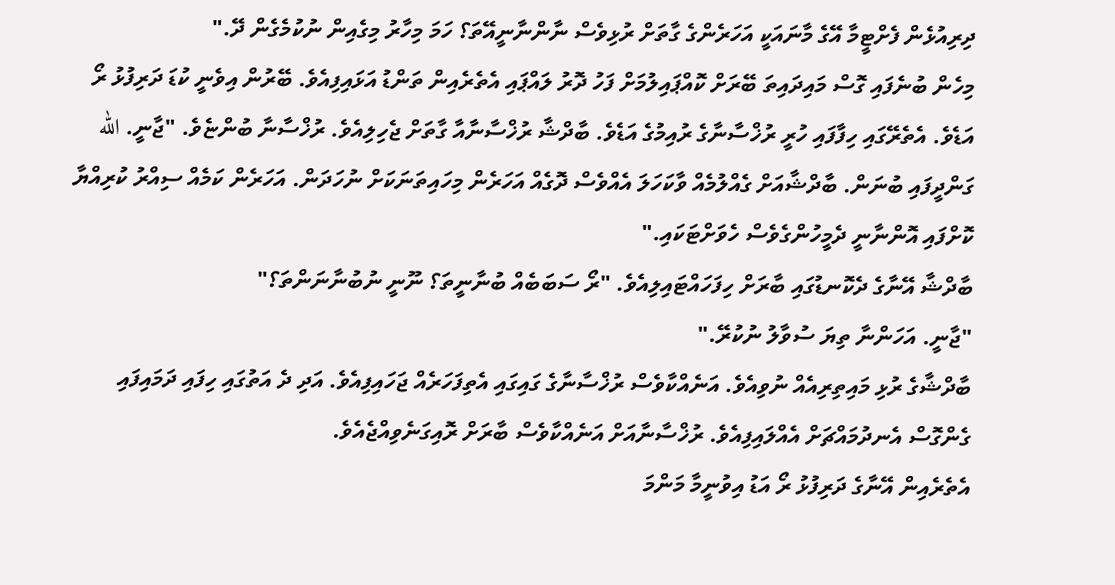ދިރިއުޅެން ފެށްޓީމާ އޭގެ މާނައަކީ އަހަރެންގެ ގާތަށް ރުޅިވެސް ނާންނާނީއޭތަ؟ ހަމަ މިހާރު މިގެއިން ނުކުމެގެން ދޭ."
މިހެން ބުނެފައި ގޮސް މައިދައިތަ ބޭރަށް ކޮއްޕައިލުމަށް ފަހު ދޮރު ލައްޕައި އެތެރެއިން ތަންޑު އަޅައިފިއެވެ. ބޭރުން އިވެނީ ކުޑަ ދަރިފުޅު ރޯ އަޑެވެ. އެތެރޭގައި ހިފާފައި ހުރީ ރުޚްސާނާގެ ރުއިމުގެ އަޑެވެ. ބާދްޝާ ރުޚްސާނާއާ ގާތަށް ޖެހިލިއެވެ. ރުޚްސާނާ ބުންޏެވެ. "ޖާނީ. الله ގަންދީފައި ބުނަން. ބާދްޝާއަށް ގެއްލުމެއް ވާކަހަލަ އެއްވެސް ދޮގެއް އަހަރެން މިހައިތަނަކަށް ނުހަދަން. އަހަރެން ކަމެއް ސިއްރު ކުރިއްޔާ ކޮށްފައި އޮންނާނީ ދެމީހުންގެވެސް ހެވަށްޓަކައި."
ބާދްޝާ އޭނާގެ ދެކޮނޑުގައި ބާރަށް ހިފަހައްޓައިލިއެވެ. "ރޯ ސަބަބެއް ބުނާނީތަ؟ ނޫނީ ނުބުނާނަންތަ؟"
"ޖާނީ. އަހަންނާ ތިޔަ ސުވާލު ނުކުރޭ."
ބާދްޝާގެ ރުޅި މައިތިރިއެއް ނުވިއެވެ. އަނެއްކާވެސް ރުޚްސާނާގެ ގައިގައި އެތިފަހަރެއް ޖަހައިފިއެވެ. އަދި ދެ އަތުގައި ހިފައި ދަމައިފައި ގެންގޮސް އެނދުމައްޗަށް އެއްލައިފިއެވެ. ރުޚްސާނާއަށް އަނެއްކާވެސް ބާރަށް ރޮއިގަނެވިއްޖެއެވެ.
އެތެރެއިން އޭނާގެ ދަރިފުޅު ރޯ އަޑު އިވުނީމާ މަންމަ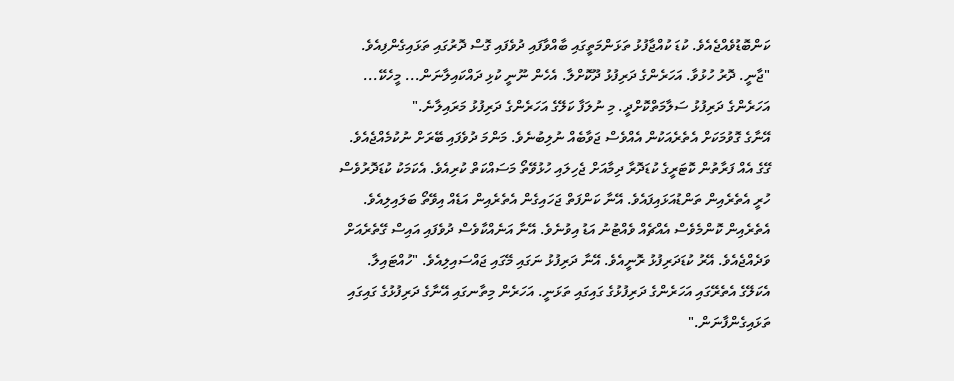ކަންބޮޑުވެއްޖެއެވެ. ކުޑަ ކުއްޖާފުޅު ތަޅަންމަތީގައި ބާއްވާފައި ދުވެފައި ގޮސް ދޮރުގައި ތަޅައިގެންފިއެވެ. "ޖާނީ. ދޮރު ހުޅުވާ. އަހަރެންގެ ދަރިފުޅު ދޫކޮށްލާ. އެހެން ނޫނީ ކުޅި ދައްކައިލާނަން... މީހެކޭ... އަހަރެންގެ ދަރިފުޅު ސަލާމަތްކޮށްދީ. މި ނުލަފާ ކަލޭގެ އަހަރެންގެ ދަރިފުޅު މަރައިލާނެ."
އޭނާގެ ގޮވުމަކަށް އެތެރެއަކުން އެއްވެސް ޖަވާބެއް ނުލިބުނެވެ. މަންމަ ދުވެފައި ބޭރަށް ނުކުމެއްޖެއެވެ. ގޭގެ އެއް ފަރާތުން ކޮޓަރީގެ ކުޑަދޮރާ ދިމާއަށް ޖެހިލައި ހުޅުވޭތޯ މަސައްކަތް ކުރިއެވެ. އެކަމަކު ކުޑަދޮރުވެސް ހުރީ އެތެރެއިން ތަންޑުއަޅައިފައެވެ. އޭނާ ކަންފަތް ޖަހައިގެން އެތެރެއިން އަޑެއް އިވޭތޯ ބަލައިލިއެވެ. އެތެރެއިން ކޮންމެވެސް އެއްޗެއް ވެއްޓުނު އަޑު އިވުނެވެ. އޭނާ އަނެއްކާވެސް ދުވެފައި އައިސް ގޭތެރެއަށް ވަދެއްޖެއެވެ. އޭރު ކުޑަދަރިފުޅު ރޮނީއެވެ. އޭނާ ދަރިފުޅު ނަގައި މޭގައި ޖައްސައިލިއެވެ. "ހުއްޓައިލާ. އެކަލޭގެ އެތެރޭގައި އަހަރެންގެ ދަރިފުޅުގެ ގައިގައި ތަޅަނީ. އަހަރެން މިތާނގައި އޭނާގެ ދަރިފުޅުގެ ގައިގައި ތަޅައިގެންފާނަން."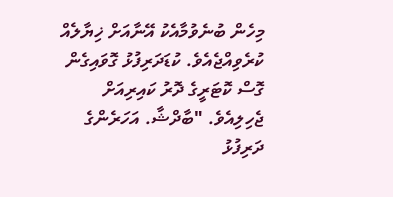މިހެން ބުނެވުމާއެކު އޭނާއަށް ޚިޔާލެއް ކުރެވިއްޖެއެވެ. ކުޑަދަރިފުޅު ގޮވައިގެން ގޮސް ކޮޓަރީގެ ދޮރު ކައިރިއަށް ޖެހިލިއެވެ. "ބާދްޝާ. އަހަރެންގެ ދަރިފުޅު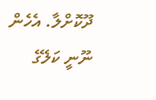ދޫކޮށްލާ. އެހެން ނޫނީ ކަލޭގެ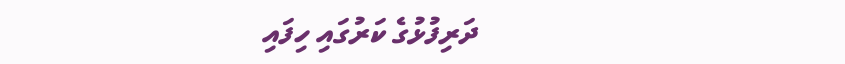ދަރިފުޅުގެ ކަރުގައި ހިފައި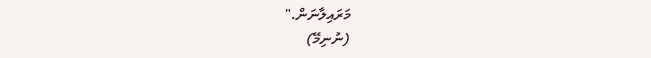މަރައިލާނަން."
(ނުނިމޭ)